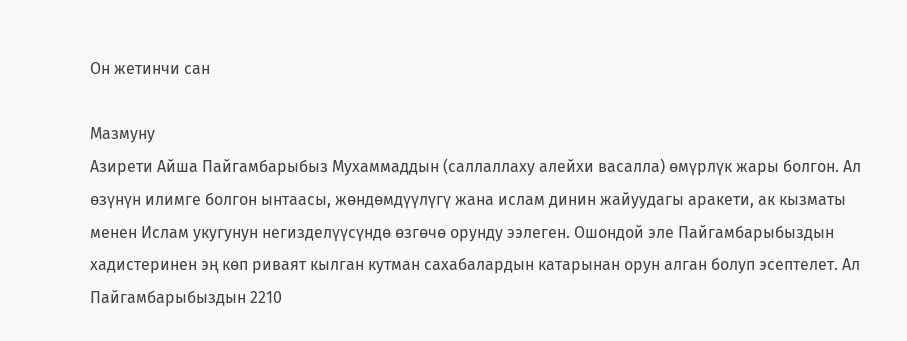Он жетинчи сан

Мазмуну
Азирети Айша Пайгамбарыбыз Мухаммаддын (саллаллаху алейхи васалла) өмүрлүк жары болгон. Ал өзүнүн илимге болгон ынтаасы, жөндөмдүүлүгү жана ислам динин жайуудагы аракети, ак кызматы менен Ислам укугунун негизделүүсүндө өзгөчө орунду ээлеген. Ошондой эле Пайгамбарыбыздын хадистеринен эң көп риваят кылган кутман сахабалардын катарынан орун алган болуп эсептелет. Ал Пайгамбарыбыздын 2210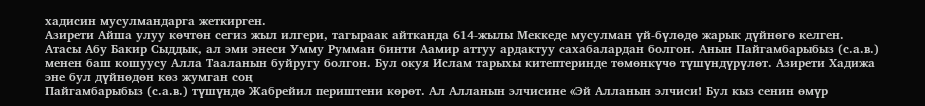хадисин мусулмандарга жеткирген.
Азирети Айша улуу көчтөн сегиз жыл илгери, тагыраак айтканда 614-жылы Меккеде мусулман үй-бүлөдө жарык дүйнөгө келген. Атасы Абу Бакир Сыддык, ал эми энеси Умму Румман бинти Аамир аттуу ардактуу сахабалардан болгон. Анын Пайгамбарыбыз (с.а.в.) менен баш кошуусу Алла Тааланын буйругу болгон. Бул окуя Ислам тарыхы китептеринде төмөнкүчө түшүндүрүлөт. Азирети Хадижа эне бул дүйнөдөн көз жумган соң
Пайгамбарыбыз (с.а.в.) түшүндө Жабрейил периштени көрөт. Ал Алланын элчисине «Эй Алланын элчиси! Бул кыз сенин өмүр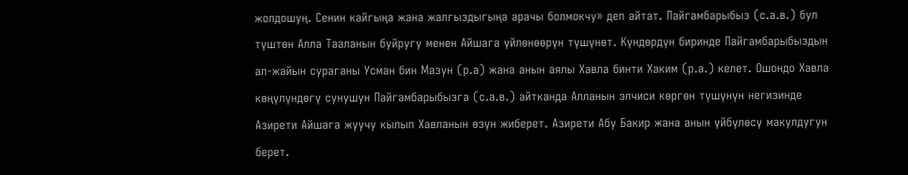жолдошуң. Сенин кайгыңа жана жалгыздыгыңа арачы болмокчу» деп айтат. Пайгамбарыбыз (с.а.в.) бул түштөн Алла Тааланын буйругу менен Айшага үйлөнөөрүн түшүнөт. Күндөрдүн биринде Пайгамбарыбыздын ал-жайын сураганы Усман бин Мазун (р.а) жана анын аялы Хавла бинти Хаким (р.а.) келет. Ошондо Хавла көңүлүндөгү сунушун Пайгамбарыбызга (с.а.в.) айтканда Алланын элчиси көргөн түшүнүн негизинде Азирети Айшага жуучу кылып Хавланын өзүн жиберет. Азирети Абу Бакир жана анын үйбүлөсү макулдугун берет.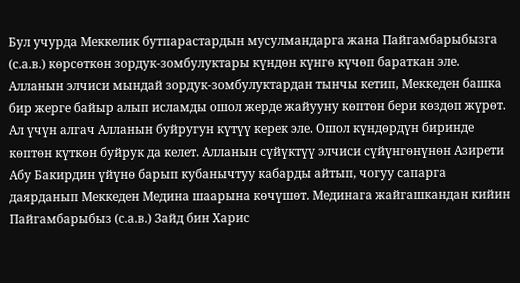Бул учурда Меккелик бутпарастардын мусулмандарга жана Пайгамбарыбызга (с.а.в.) көрсөткөн зордук-зомбулуктары күндөн күнгө күчөп бараткан эле. Алланын элчиси мындай зордук-зомбулуктардан тынчы кетип, Меккеден башка бир жерге байыр алып исламды ошол жерде жайууну көптөн бери көздөп жүрөт. Ал үчүн алгач Алланын буйругун күтүү керек эле. Ошол күндөрдүн биринде көптөн күткөн буйрук да келет. Алланын сүйүктүү элчиси сүйүнгөнүнөн Азирети Абу Бакирдин үйүнө барып кубанычтуу кабарды айтып, чогуу сапарга даярданып Меккеден Медина шаарына көчүшөт. Мединага жайгашкандан кийин Пайгамбарыбыз (с.а.в.) Зайд бин Харис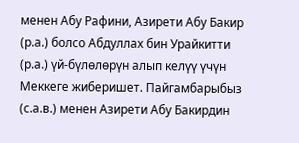менен Абу Рафини, Азирети Абу Бакир (р.а.) болсо Абдуллах бин Урайкитти (р.а.) үй-бүлөлөрүн алып келүү үчүн Меккеге жиберишет. Пайгамбарыбыз (с.а.в.) менен Азирети Абу Бакирдин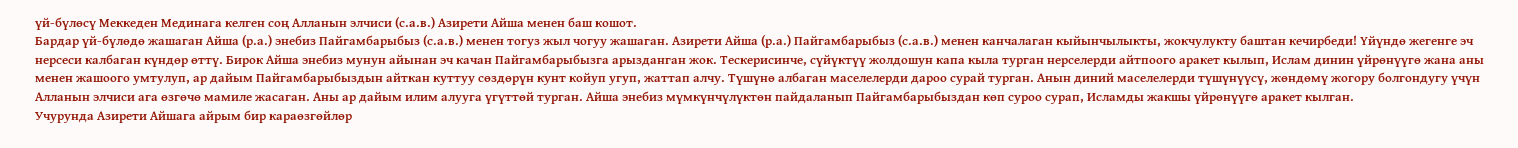үй-бүлөсү Меккеден Мединага келген соң Алланын элчиси (с.а.в.) Азирети Айша менен баш кошот.
Бардар үй-бүлөдө жашаган Айша (р.а.) энебиз Пайгамбарыбыз (с.а.в.) менен тогуз жыл чогуу жашаган. Азирети Айша (р.а.) Пайгамбарыбыз (с.а.в.) менен канчалаган кыйынчылыкты, жокчулукту баштан кечирбеди! Үйүндө жегенге эч нерсеси калбаган күндөр өттү. Бирок Айша энебиз мунун айынан эч качан Пайгамбарыбызга арызданган жок. Тескерисинче, сүйүктүү жолдошун капа кыла турган нерселерди айтпоого аракет кылып, Ислам динин үйрөнүүгө жана аны менен жашоого умтулуп, ар дайым Пайгамбарыбыздын айткан куттуу сөздөрүн кунт койуп угуп, жаттап алчу. Түшүнө албаган маселелерди дароо сурай турган. Анын диний маселелерди түшүнүүсү, жөндөмү жогору болгондугу үчүн Алланын элчиси ага өзгөчө мамиле жасаган. Аны ар дайым илим алууга үгүттөй турган. Айша энебиз мүмкүнчүлүктөн пайдаланып Пайгамбарыбыздан көп суроо сурап, Исламды жакшы үйрөнүүгө аракет кылган.
Учурунда Азирети Айшага айрым бир караөзгөйлөр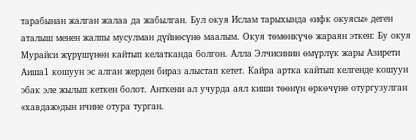тарабынан жалган жалаа да жабылган. Бул окуя Ислам тарыхында «ифк окуясы» деген аталыш менен жалпы мусулман дүйнөсүнө маалым. Окуя төмөнкүчө жараян эткен: Бу окуя Мурайси жүрүшүнөн кайтып келатканда болгон. Алла Элчисинин өмүрлүк жары Азирети Аиша1 кошуун эс алган жерден бираз алыстап кетет. Кайра артка кайтып келгенде кошуун эбак эле жылып кеткен болот. Анткени ал учурда аял киши төөнүн өркөчүнө отургузулган «хавдаж»дын ичине отура турган.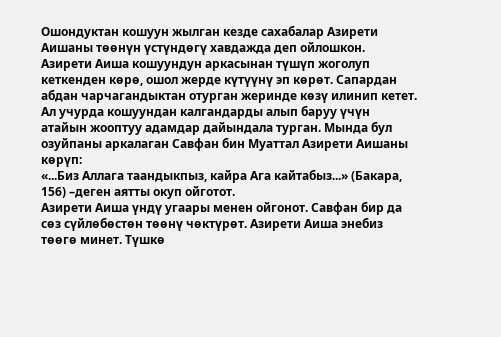Ошондуктан кошуун жылган кезде сахабалар Азирети Аишаны төөнүн үстүндөгү хавдажда деп ойлошкон. Азирети Аиша кошуундун аркасынан түшүп жоголуп кеткенден көрө, ошол жерде күтүүнү эп көрөт. Сапардан абдан чарчагандыктан отурган жеринде көзү илинип кетет. Ал учурда кошуундан калгандарды алып баруу үчүн атайын жооптуу адамдар дайындала турган. Мында бул озуйпаны аркалаган Савфан бин Муаттал Азирети Аишаны көрүп:
«...Биз Аллага таандыкпыз, кайра Ага кайтабыз...» (Бакара, 156) –деген аятты окуп ойготот.
Азирети Аиша үндү угаары менен ойгонот. Савфан бир да сөз сүйлөбөстөн төөнү чөктүрөт. Азирети Аиша энебиз төөгө минет. Түшкө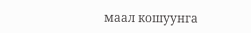маал кошуунга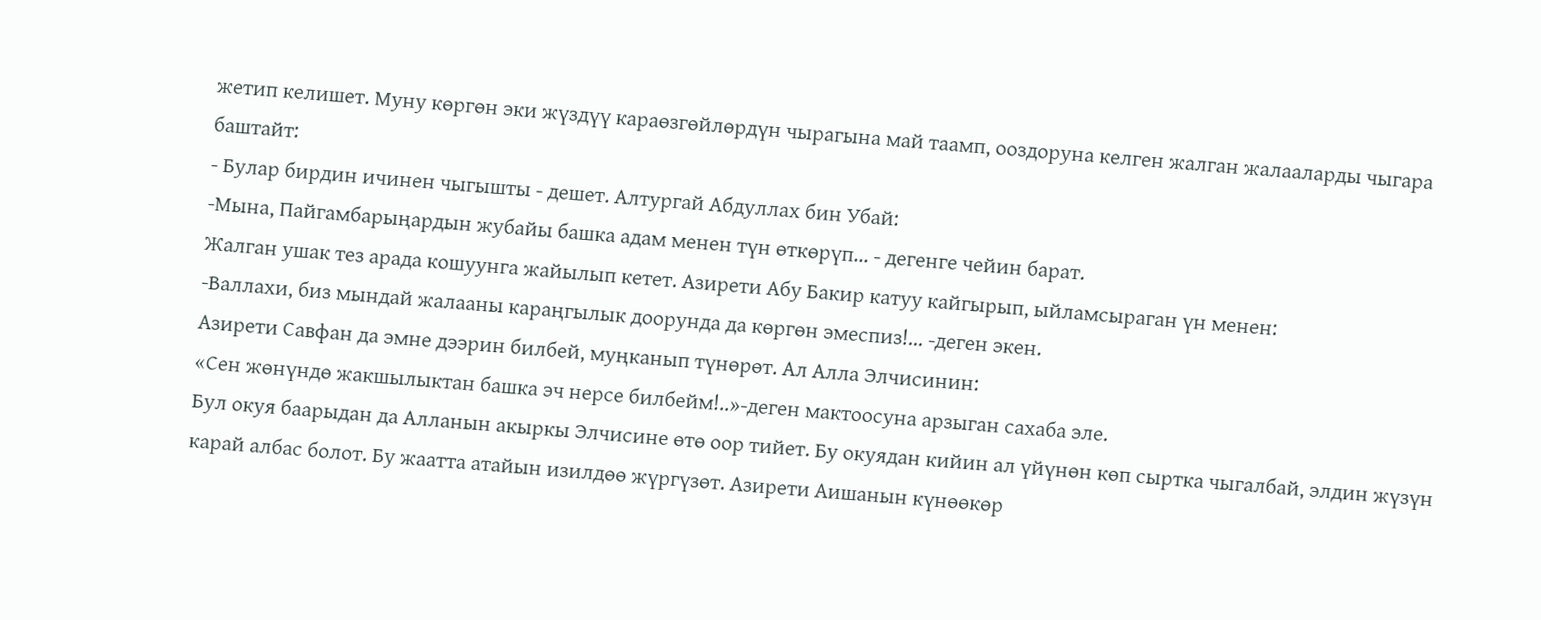жетип келишет. Муну көргөн эки жүздүү караөзгөйлөрдүн чырагына май таамп, ооздоруна келген жалган жалааларды чыгара баштайт:
- Булар бирдин ичинен чыгышты - дешет. Алтургай Абдуллах бин Убай:
-Мына, Пайгамбарыңардын жубайы башка адам менен түн өткөрүп... - дегенге чейин барат.
Жалган ушак тез арада кошуунга жайылып кетет. Азирети Абу Бакир катуу кайгырып, ыйламсыраган үн менен:
-Валлахи, биз мындай жалааны караңгылык доорунда да көргөн эмеспиз!... -деген экен.
Азирети Савфан да эмне дээрин билбей, муңканып түнөрөт. Ал Алла Элчисинин:
«Сен жөнүндө жакшылыктан башка эч нерсе билбейм!..»-деген мактоосуна арзыган сахаба эле.
Бул окуя баарыдан да Алланын акыркы Элчисине өтө оор тийет. Бу окуядан кийин ал үйүнөн көп сыртка чыгалбай, элдин жүзүн карай албас болот. Бу жаатта атайын изилдөө жүргүзөт. Азирети Аишанын күнөөкөр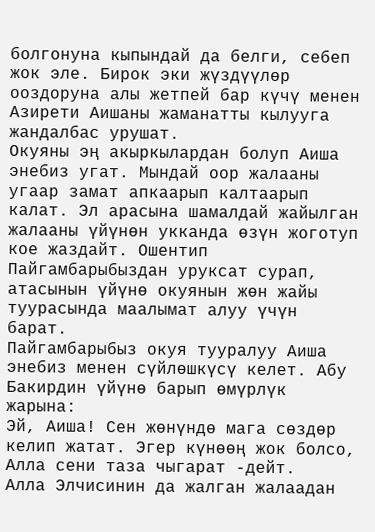болгонуна кыпындай да белги, себеп жок эле. Бирок эки жүздүүлөр ооздоруна алы жетпей бар күчү менен Азирети Аишаны жаманатты кылууга жандалбас урушат.
Окуяны эң акыркылардан болуп Аиша энебиз угат. Мындай оор жалааны угаар замат апкаарып калтаарып калат. Эл арасына шамалдай жайылган жалааны үйүнөн укканда өзүн жоготуп кое жаздайт. Ошентип Пайгамбарыбыздан уруксат сурап, атасынын үйүнө окуянын жөн жайы туурасында маалымат алуу үчүн барат.
Пайгамбарыбыз окуя тууралуу Аиша энебиз менен сүйлөшкүсү келет. Абу
Бакирдин үйүнө барып өмүрлүк жарына:
Эй, Аиша! Сен жөнүндө мага сөздөр келип жатат. Эгер күнөөң жок болсо, Алла сени таза чыгарат -дейт.
Алла Элчисинин да жалган жалаадан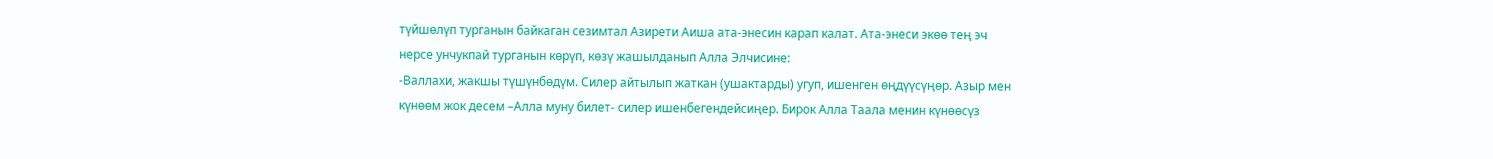түйшөлүп турганын байкаган сезимтал Азирети Аиша ата-энесин карап калат. Ата-энеси экөө тең эч нерсе унчукпай турганын көрүп, көзү жашылданып Алла Элчисине:
-Валлахи, жакшы түшүнбөдүм. Силер айтылып жаткан (ушактарды) угуп, ишенген өңдүүсүңөр. Азыр мен күнөөм жок десем –Алла муну билет- силер ишенбегендейсиңер. Бирок Алла Таала менин күнөөсүз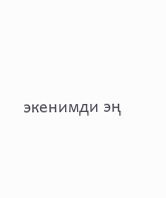экенимди эң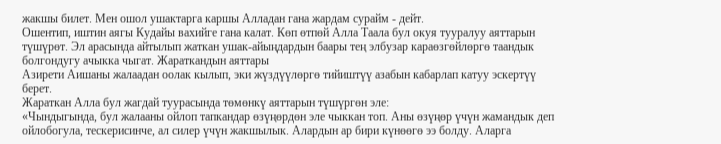жакшы билет. Мен ошол ушактарга каршы Алладан гана жардам сурайм - дейт.
Ошентип, иштин аягы Кудайы вахийге гана калат. Көп өтпөй Алла Таала бул окуя тууралуу аяттарын түшүрөт. Эл арасында айтылып жаткан ушак-айыңдардын баары тең элбузар караөзгөйлөргө таандык болгондугу ачыкка чыгат. Жараткандын аяттары
Азирети Аишаны жалаадан оолак кылып, эки жүздүүлөргө тийиштүү азабын кабарлап катуу эскертүү берет.
Жараткан Алла бул жагдай туурасында төмөнкү аяттарын түшүргөн эле:
«Чындыгында, бул жалааны ойлоп тапкандар өзүңөрдөн эле чыккан топ. Аны өзүңөр үчүн жамандык деп ойлобогула, тескерисинче, ал силер үчүн жакшылык. Алардын ар бири күнөөгө ээ болду. Аларга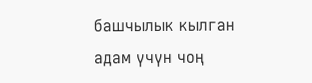башчылык кылган адам үчүн чоң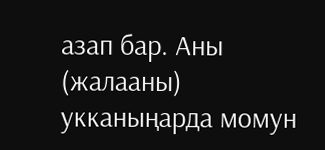азап бар. Аны (жалааны) укканыңарда момун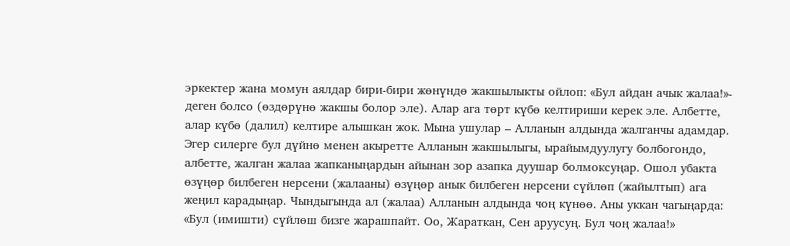эркектер жана момун аялдар бири-бири жөнүндө жакшылыкты ойлоп: «Бул айдан ачык жалаа!»- деген болсо (өздөрүнө жакшы болор эле). Алар ага төрт күбө келтириши керек эле. Албетте, алар күбө (далил) келтире алышкан жок. Мына ушулар – Алланын алдында жалганчы адамдар. Эгер силерге бул дүйнө менен акыретте Алланын жакшылыгы, ырайымдуулугу болбогондо, албетте, жалган жалаа жапканыңардын айынан зор азапка дуушар болмоксуңар. Ошол убакта өзүңөр билбеген нерсени (жалааны) өзүңөр анык билбеген нерсени сүйлөп (жайылтып) ага жеңил карадыңар. Чындыгында ал (жалаа) Алланын алдында чоң күнөө. Аны уккан чагыңарда: «Бул (имишти) сүйлөш бизге жарашпайт. Оо, Жараткан, Сен аруусуң. Бул чоң жалаа!»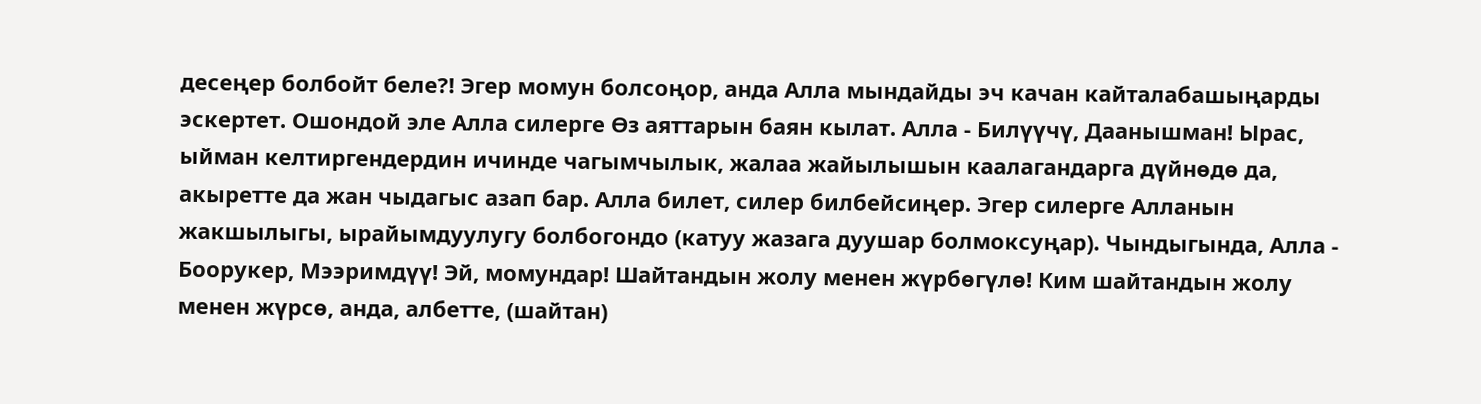десеңер болбойт беле?! Эгер момун болсоңор, анда Алла мындайды эч качан кайталабашыңарды эскертет. Ошондой эле Алла силерге Өз аяттарын баян кылат. Алла - Билүүчү, Даанышман! Ырас, ыйман келтиргендердин ичинде чагымчылык, жалаа жайылышын каалагандарга дүйнөдө да, акыретте да жан чыдагыс азап бар. Алла билет, силер билбейсиңер. Эгер силерге Алланын жакшылыгы, ырайымдуулугу болбогондо (катуу жазага дуушар болмоксуңар). Чындыгында, Алла - Боорукер, Мээримдүү! Эй, момундар! Шайтандын жолу менен жүрбөгүлө! Ким шайтандын жолу менен жүрсө, анда, албетте, (шайтан)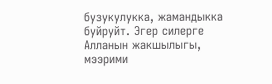бузукулукка, жамандыкка буйруйт. Эгер силерге Алланын жакшылыгы, мээрими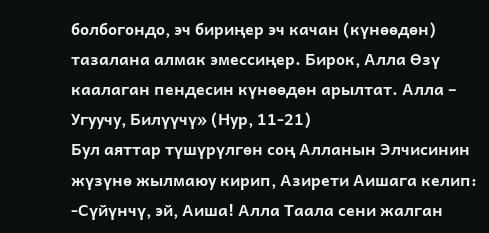болбогондо, эч бириңер эч качан (күнөөдөн) тазалана алмак эмессиңер. Бирок, Алла Өзү каалаган пендесин күнөөдөн арылтат. Алла – Угуучу, Билүүчү» (Нур, 11-21)
Бул аяттар түшүрүлгөн соң Алланын Элчисинин жүзүнө жылмаюу кирип, Азирети Аишага келип:
-Сүйүнчү, эй, Аиша! Алла Таала сени жалган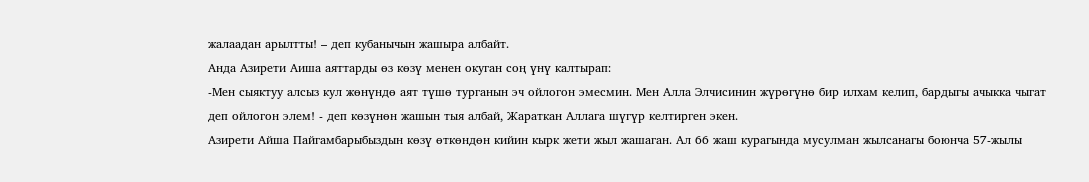жалаадан арылтты! – деп кубанычын жашыра албайт.
Анда Азирети Аиша аяттарды өз көзү менен окуган соң үнү калтырап:
-Мен сыяктуу алсыз кул жөнүндө аят түшө турганын эч ойлогон эмесмин. Мен Алла Элчисинин жүрөгүнө бир илхам келип, бардыгы ачыкка чыгат деп ойлогон элем! - деп көзүнөн жашын тыя албай, Жараткан Аллага шүгүр келтирген экен.
Азирети Айша Пайгамбарыбыздын көзү өткөндөн кийин кырк жети жыл жашаган. Ал 66 жаш курагында мусулман жылсанагы боюнча 57-жылы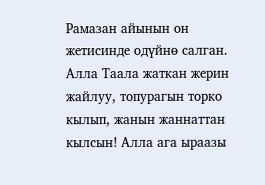Рамазан айынын он жетисинде одүйнө салган. Алла Таала жаткан жерин жайлуу, топурагын торко кылып, жанын жаннаттан кылсын! Алла ага ыраазы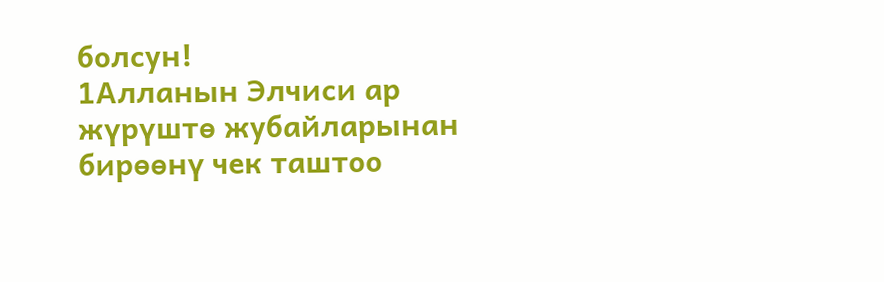болсун!
1Алланын Элчиси ар жүрүштө жубайларынан бирөөнү чек таштоо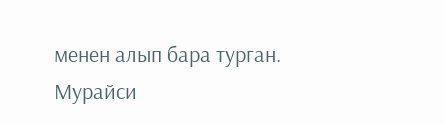менен алып бара турган. Мурайси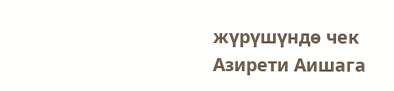жүрүшүндө чек Азирети Аишага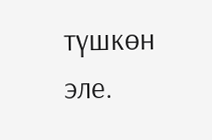түшкөн эле.